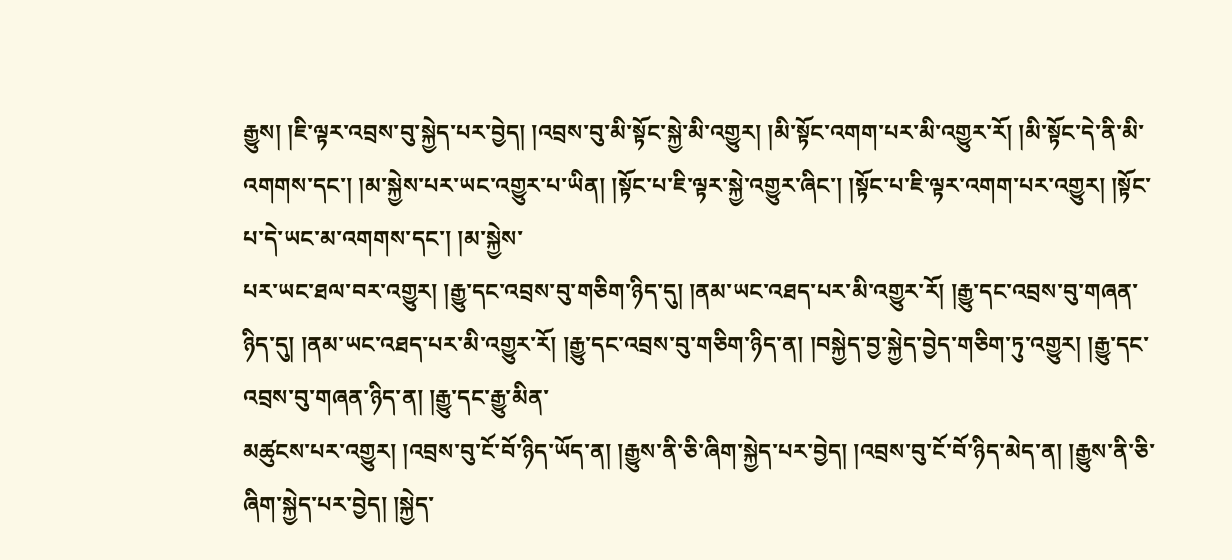རྒྱུས། །ཇི་ལྟར་འབྲས་བུ་སྐྱེད་པར་བྱེད། །འབྲས་བུ་མི་སྟོང་སྐྱེ་མི་འགྱུར། །མི་སྟོང་འགག་པར་མི་འགྱུར་རོ། །མི་སྟོང་དེ་ནི་མི་འགགས་དང་། །མ་སྐྱེས་པར་ཡང་འགྱུར་པ་ཡིན། །སྟོང་པ་ཇི་ལྟར་སྐྱེ་འགྱུར་ཞིང་། །སྟོང་པ་ཇི་ལྟར་འགག་པར་འགྱུར། །སྟོང་པ་དེ་ཡང་མ་འགགས་དང་། །མ་སྐྱེས་
པར་ཡང་ཐལ་བར་འགྱུར། །རྒྱུ་དང་འབྲས་བུ་གཅིག་ཉིད་དུ། །ནམ་ཡང་འཐད་པར་མི་འགྱུར་རོ། །རྒྱུ་དང་འབྲས་བུ་གཞན་ཉིད་དུ། །ནམ་ཡང་འཐད་པར་མི་འགྱུར་རོ། །རྒྱུ་དང་འབྲས་བུ་གཅིག་ཉིད་ན། །བསྐྱེད་བྱ་སྐྱེད་བྱེད་གཅིག་ཏུ་འགྱུར། །རྒྱུ་དང་འབྲས་བུ་གཞན་ཉིད་ན། །རྒྱུ་དང་རྒྱུ་མིན་
མཚུངས་པར་འགྱུར། །འབྲས་བུ་ངོ་བོ་ཉིད་ཡོད་ན། །རྒྱུས་ནི་ཅི་ཞིག་སྐྱེད་པར་བྱེད། །འབྲས་བུ་ངོ་བོ་ཉིད་མེད་ན། །རྒྱུས་ནི་ཅི་ཞིག་སྐྱེད་པར་བྱེད། །སྐྱེད་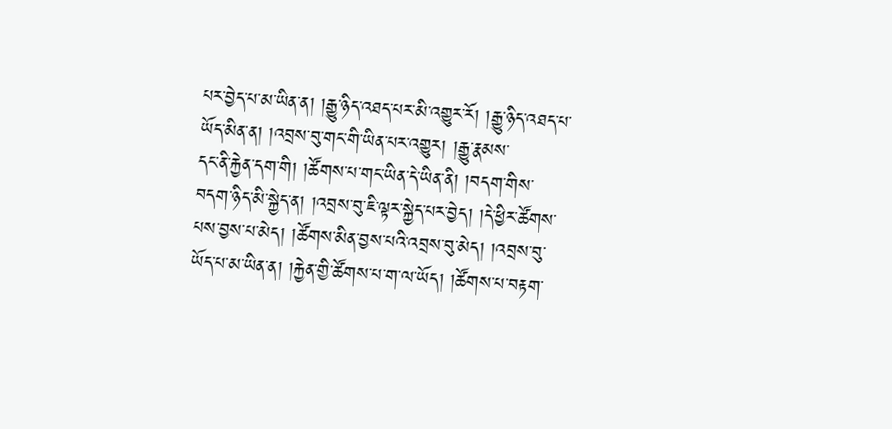པར་བྱེད་པ་མ་ཡིན་ན། །རྒྱུ་ཉིད་འཐད་པར་མི་འགྱུར་རོ། །རྒྱུ་ཉིད་འཐད་པ་ཡོད་མིན་ན། །འབྲས་བུ་གང་གི་ཡིན་པར་འགྱུར། །རྒྱུ་རྣམས་
དང་ནི་རྐྱེན་དག་གི། །ཚོགས་པ་གང་ཡིན་དེ་ཡིན་ནི། །བདག་གིས་བདག་ཉིད་མི་སྐྱེད་ན། །འབྲས་བུ་ཇི་ལྟར་སྐྱེད་པར་བྱེད། །དེ་ཕྱིར་ཚོགས་པས་བྱས་པ་མེད། །ཚོགས་མིན་བྱས་པའི་འབྲས་བུ་མེད། །འབྲས་བུ་ཡོད་པ་མ་ཡིན་ན། །རྐྱེན་གྱི་ཚོགས་པ་ག་ལ་ཡོད། །ཚོགས་པ་བརྟག་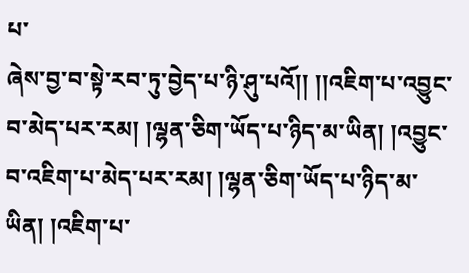པ་
ཞེས་བྱ་བ་སྟེ་རབ་ཏུ་བྱེད་པ་ཉི་ཤུ་པའོ།། །།འཇིག་པ་འབྱུང་བ་མེད་པར་རམ། །ལྷན་ཅིག་ཡོད་པ་ཉིད་མ་ཡིན། །འབྱུང་བ་འཇིག་པ་མེད་པར་རམ། །ལྷན་ཅིག་ཡོད་པ་ཉིད་མ་ཡིན། །འཇིག་པ་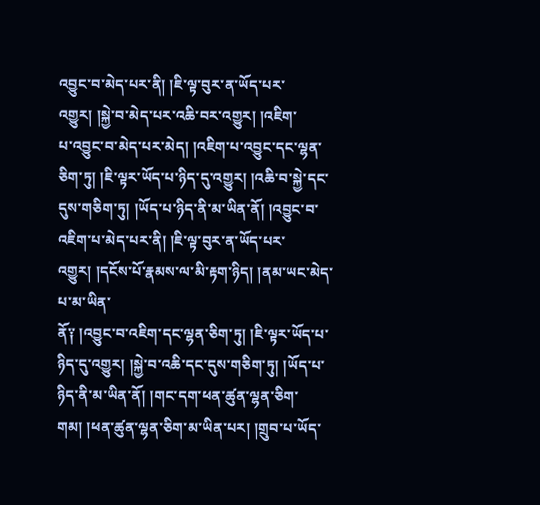འབྱུང་བ་མེད་པར་ནི། །ཇི་ལྟ་བུར་ན་ཡོད་པར་འགྱུར། །སྐྱེ་བ་མེད་པར་འཆི་བར་འགྱུར། །འཇིག་
པ་འབྱུང་བ་མེད་པར་མེད། །འཇིག་པ་འབྱུང་དང་ལྷན་ཅིག་ཏུ། །ཇི་ལྟར་ཡོད་པ་ཉིད་དུ་འགྱུར། །འཆི་བ་སྐྱེ་དང་དུས་གཅིག་ཏུ། །ཡོད་པ་ཉིད་ནི་མ་ཡིན་ནོ། །འབྱུང་བ་འཇིག་པ་མེད་པར་ནི། །ཇི་ལྟ་བུར་ན་ཡོད་པར་འགྱུར། །དངོས་པོ་རྣམས་ལ་མི་རྟག་ཉིད། །ནམ་ཡང་མེད་པ་མ་ཡིན་
ནོ༑ །འབྱུང་བ་འཇིག་དང་ལྷན་ཅིག་ཏུ། །ཇི་ལྟར་ཡོད་པ་ཉིད་དུ་འགྱུར། །སྐྱེ་བ་འཆི་དང་དུས་གཅིག་ཏུ། །ཡོད་པ་ཉིད་ནི་མ་ཡིན་ནོ། །གང་དག་ཕན་ཚུན་ལྷན་ཅིག་གམ། །ཕན་ཚུན་ལྷན་ཅིག་མ་ཡིན་པར། །གྲུབ་པ་ཡོད་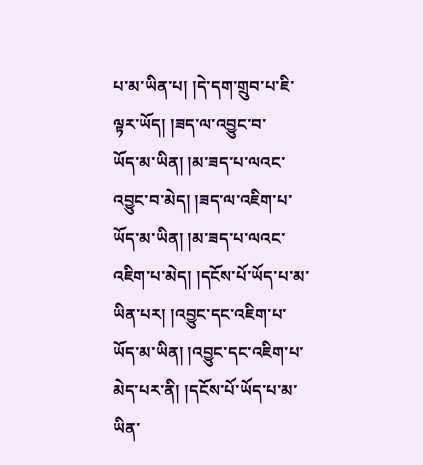པ་མ་ཡིན་པ། །དེ་དག་གྲུབ་པ་ཇི་ལྟར་ཡོད། །ཟད་ལ་འབྱུང་བ་
ཡོད་མ་ཡིན། །མ་ཟད་པ་ལའང་འབྱུང་བ་མེད། །ཟད་ལ་འཇིག་པ་ཡོད་མ་ཡིན། །མ་ཟད་པ་ལའང་འཇིག་པ་མེད། །དངོས་པོ་ཡོད་པ་མ་ཡིན་པར། །འབྱུང་དང་འཇིག་པ་ཡོད་མ་ཡིན། །འབྱུང་དང་འཇིག་པ་མེད་པར་ནི། །དངོས་པོ་ཡོད་པ་མ་ཡིན་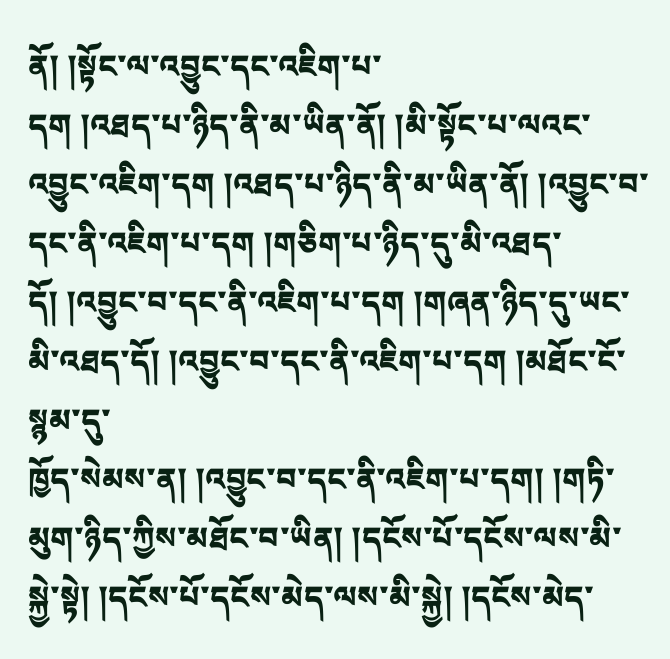ནོ། །སྟོང་ལ་འབྱུང་དང་འཇིག་པ་
དག །འཐད་པ་ཉིད་ནི་མ་ཡིན་ནོ། །མི་སྟོང་པ་ལའང་འབྱུང་འཇིག་དག །འཐད་པ་ཉིད་ནི་མ་ཡིན་ནོ། །འབྱུང་བ་དང་ནི་འཇིག་པ་དག །གཅིག་པ་ཉིད་དུ་མི་འཐད་དོ། །འབྱུང་བ་དང་ནི་འཇིག་པ་དག །གཞན་ཉིད་དུ་ཡང་མི་འཐད་དོ། །འབྱུང་བ་དང་ནི་འཇིག་པ་དག །མཐོང་ངོ་སྙམ་དུ་
ཁྱོད་སེམས་ན། །འབྱུང་བ་དང་ནི་འཇིག་པ་དག། །གཏི་མུག་ཉིད་ཀྱིས་མཐོང་བ་ཡིན། །དངོས་པོ་དངོས་ལས་མི་སྐྱེ་སྟེ། །དངོས་པོ་དངོས་མེད་ལས་མི་སྐྱེ། །དངོས་མེད་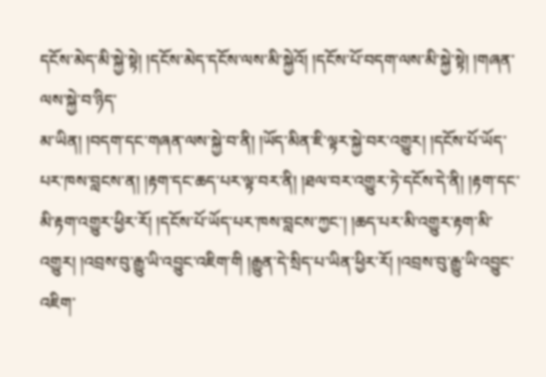དངོས་མེད་མི་སྐྱེ་སྟེ། །དངོས་མེད་དངོས་ལས་མི་སྐྱེའོ། །དངོས་པོ་བདག་ལས་མི་སྐྱེ་སྟེ། །གཞན་ལས་སྐྱེ་བ་ཉིད་
མ་ཡིན། །བདག་དང་གཞན་ལས་སྐྱེ་བ་ནི། །ཡོད་མིན་ཇི་ལྟར་སྐྱེ་བར་འགྱུར། །དངོས་པོ་ཡོད་པར་ཁས་བླངས་ན། །རྟག་དང་ཆད་པར་ལྟ་བར་ནི། །ཐལ་བར་འགྱུར་ཏེ་དངོས་དེ་ནི། །རྟག་དང་མི་རྟག་འགྱུར་ཕྱིར་རོ། །དངོས་པོ་ཡོད་པར་ཁས་བླངས་ཀྱང་། །ཆད་པར་མི་འགྱུར་རྟག་མི་
འགྱུར། །འབྲས་བུ་རྒྱུ་ཡི་འབྱུང་འཇིག་གི །རྒྱུན་དེ་སྲིད་པ་ཡིན་ཕྱིར་རོ། །འབྲས་བུ་རྒྱུ་ཡི་འབྱུང་འཇིག་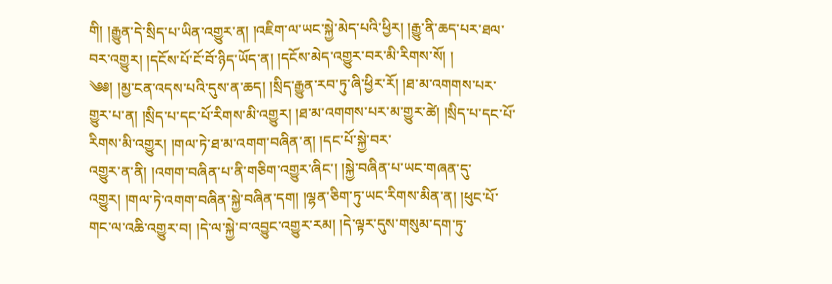གི། །རྒྱུན་དེ་སྲིད་པ་ཡིན་འགྱུར་ན། །འཇིག་ལ་ཡང་སྐྱེ་མེད་པའི་ཕྱིར། །རྒྱུ་ནི་ཆད་པར་ཐལ་བར་འགྱུར། །དངོས་པོ་ངོ་བོ་ཉིད་ཡོད་ན། །དངོས་མེད་འགྱུར་བར་མི་རིགས་སོ། །
༄༅། །མྱ་ངན་འདས་པའི་དུས་ན་ཆད། །སྲིད་རྒྱུན་རབ་ཏུ་ཞི་ཕྱིར་རོ། །ཐ་མ་འགགས་པར་གྱུར་པ་ན། །སྲིད་པ་དང་པོ་རིགས་མི་འགྱུར། །ཐ་མ་འགགས་པར་མ་གྱུར་ཚེ། །སྲིད་པ་དང་པོ་རིགས་མི་འགྱུར། །གལ་ཏེ་ཐ་མ་འགག་བཞིན་ན། །དང་པོ་སྐྱེ་བར་
འགྱུར་ན་ནི། །འགག་བཞིན་པ་ནི་གཅིག་འགྱུར་ཞིང་། །སྐྱེ་བཞིན་པ་ཡང་གཞན་དུ་འགྱུར། །གལ་ཏེ་འགག་བཞིན་སྐྱེ་བཞིན་དག། །ལྷན་ཅིག་ཏུ་ཡང་རིགས་མིན་ན། །ཕུང་པོ་གང་ལ་འཆི་འགྱུར་བ། །དེ་ལ་སྐྱེ་བ་འབྱུང་འགྱུར་རམ། །དེ་ལྟར་དུས་གསུམ་དག་ཏུ་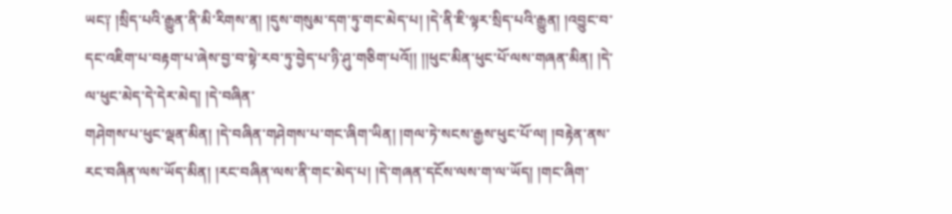ཡང༑ །སྲིད་པའི་རྒྱུན་ནི་མི་རིགས་ན། །དུས་གསུམ་དག་ཏུ་གང་མེད་པ། །དེ་ནི་ཇི་ལྟར་སྲིད་པའི་རྒྱུན། །འབྱུང་བ་དང་འཇིག་པ་བརྟག་པ་ཞེས་བྱ་བ་སྟེ་རབ་ཏུ་བྱེད་པ་ཉི་ཤུ་གཅིག་པའོ།། །།ཕུང་མིན་ཕུང་པོ་ལས་གཞན་མིན། །དེ་ལ་ཕུང་མེད་དེ་དེར་མེད། །དེ་བཞིན་
གཤེགས་པ་ཕུང་ལྡན་མིན། །དེ་བཞིན་གཤེགས་པ་གང་ཞིག་ཡིན། །གལ་ཏེ་སངས་རྒྱས་ཕུང་པོ་ལ། །བརྟེན་ནས་རང་བཞིན་ལས་ཡོད་མིན། །རང་བཞིན་ལས་ནི་གང་མེད་པ། །དེ་གཞན་དངོས་ལས་ག་ལ་ཡོད། །གང་ཞིག་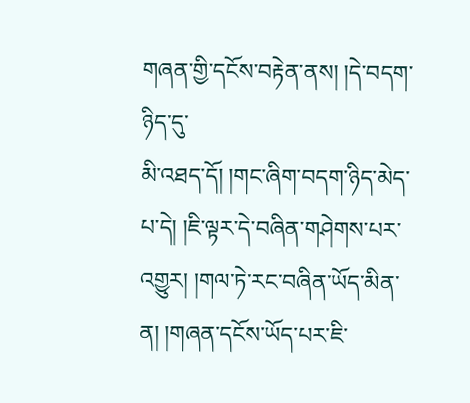གཞན་གྱི་དངོས་བརྟེན་ནས། །དེ་བདག་ཉིད་དུ་
མི་འཐད་དོ། །གང་ཞིག་བདག་ཉིད་མེད་པ་དེ། །ཇི་ལྟར་དེ་བཞིན་གཤེགས་པར་འགྱུར། །གལ་ཏེ་རང་བཞིན་ཡོད་མིན་ན། །གཞན་དངོས་ཡོད་པར་ཇི་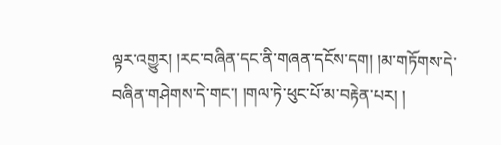ལྟར་འགྱུར། །རང་བཞིན་དང་ནི་གཞན་དངོས་དག། །མ་གཏོགས་དེ་བཞིན་གཤེགས་དེ་གང་། །གལ་ཏེ་ཕུང་པོ་མ་བརྟེན་པར། །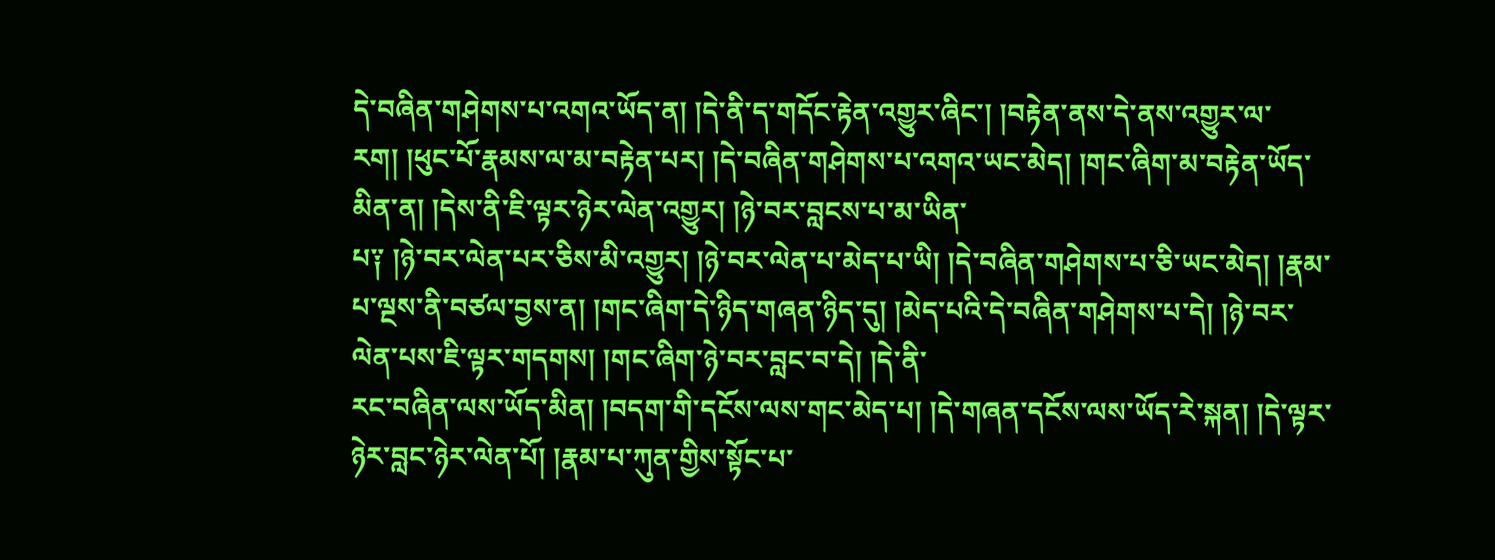དེ་བཞིན་གཤེགས་པ་འགའ་ཡོད་ན། །དེ་ནི་ད་གདོང་རྟེན་འགྱུར་ཞིང་། །བརྟེན་ནས་དེ་ནས་འགྱུར་ལ་རག། །ཕུང་པོ་རྣམས་ལ་མ་བརྟེན་པར། །དེ་བཞིན་གཤེགས་པ་འགའ་ཡང་མེད། །གང་ཞིག་མ་བརྟེན་ཡོད་མིན་ན། །དེས་ནི་ཇི་ལྟར་ཉེར་ལེན་འགྱུར། །ཉེ་བར་བླངས་པ་མ་ཡིན་
པ༑ །ཉེ་བར་ལེན་པར་ཅིས་མི་འགྱུར། །ཉེ་བར་ལེན་པ་མེད་པ་ཡི། །དེ་བཞིན་གཤེགས་པ་ཅི་ཡང་མེད། །རྣམ་པ་ལྔས་ནི་བཙལ་བྱས་ན། །གང་ཞིག་དེ་ཉིད་གཞན་ཉིད་དུ། །མེད་པའི་དེ་བཞིན་གཤེགས་པ་དེ། །ཉེ་བར་ལེན་པས་ཇི་ལྟར་གདགས། །གང་ཞིག་ཉེ་བར་བླང་བ་དེ། །དེ་ནི་
རང་བཞིན་ལས་ཡོད་མིན། །བདག་གི་དངོས་ལས་གང་མེད་པ། །དེ་གཞན་དངོས་ལས་ཡོད་རེ་སྐན། །དེ་ལྟར་ཉེར་བླང་ཉེར་ལེན་པོ། །རྣམ་པ་ཀུན་གྱིས་སྟོང་པ་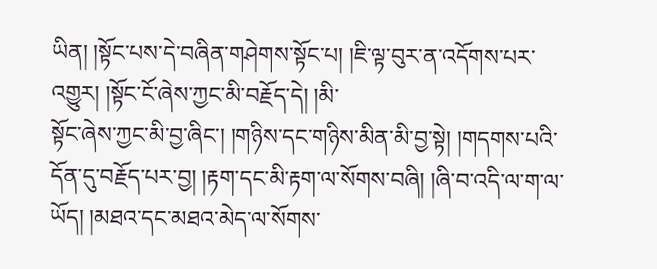ཡིན། །སྟོང་པས་དེ་བཞིན་གཤེགས་སྟོང་པ། །ཇི་ལྟ་བུར་ན་འདོགས་པར་འགྱུར། །སྟོང་ངོ་ཞེས་ཀྱང་མི་བརྗོད་དེ། །མི་
སྟོང་ཞེས་ཀྱང་མི་བྱ་ཞིང་། །གཉིས་དང་གཉིས་མིན་མི་བྱ་སྟེ། །གདགས་པའི་དོན་དུ་བརྗོད་པར་བྱ། །རྟག་དང་མི་རྟག་ལ་སོགས་བཞི། །ཞི་བ་འདི་ལ་ག་ལ་ཡོད། །མཐའ་དང་མཐའ་མེད་ལ་སོགས་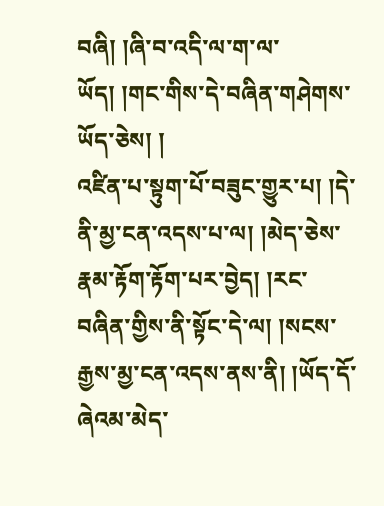བཞི། །ཞི་བ་འདི་ལ་ག་ལ་ཡོད། །གང་གིས་དེ་བཞིན་གཤེགས་ཡོད་ཅེས། །
འཛིན་པ་སྟུག་པོ་བཟུང་གྱུར་པ། །དེ་ནི་མྱ་ངན་འདས་པ་ལ། །མེད་ཅེས་རྣམ་རྟོག་རྟོག་པར་བྱེད། །རང་བཞིན་གྱིས་ནི་སྟོང་དེ་ལ། །སངས་རྒྱས་མྱ་ངན་འདས་ནས་ནི། །ཡོད་དོ་ཞེའམ་མེད་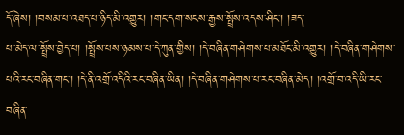དོ་ཞེས། །བསམ་པ་འཐད་པ་ཉིད་མི་འགྱུར། །གང་དག་སངས་རྒྱས་སྤྲོས་འདས་ཤིང་། །ཟད་
པ་མེད་ལ་སྤྲོས་བྱེད་པ། །སྤྲོས་པས་ཉམས་པ་དེ་ཀུན་གྱིས། །དེ་བཞིན་གཤེགས་པ་མཐོང་མི་འགྱུར། །དེ་བཞིན་གཤེགས་པའི་རང་བཞིན་གང་། །དེ་ནི་འགྲོ་འདིའི་རང་བཞིན་ཡིན། །དེ་བཞིན་གཤེགས་པ་རང་བཞིན་མེད། །འགྲོ་བ་འདི་ཡི་རང་བཞིན་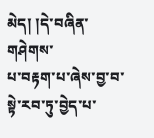མེད། །དེ་བཞིན་གཤེགས་
པ་བརྟག་པ་ཞེས་བྱ་བ་སྟེ་རབ་ཏུ་བྱེད་པ་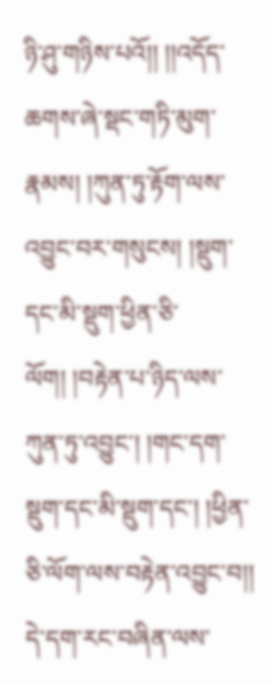ཉི་ཤུ་གཉིས་པའོ།། །།འདོད་ཆགས་ཞེ་སྡང་གཏི་མུག་རྣམས། །ཀུན་ཏུ་རྟོག་ལས་འབྱུང་བར་གསུངས། །སྡུག་དང་མི་སྡུག་ཕྱིན་ཅི་ལོག། །བརྟེན་པ་ཉིད་ལས་ཀུན་ཏུ་འབྱུང་། །གང་དག་སྡུག་དང་མི་སྡུག་དང་། །ཕྱིན་ཅི་ལོག་ལས་བརྟེན་འབྱུང་བ།།
དེ་དག་རང་བཞིན་ལས་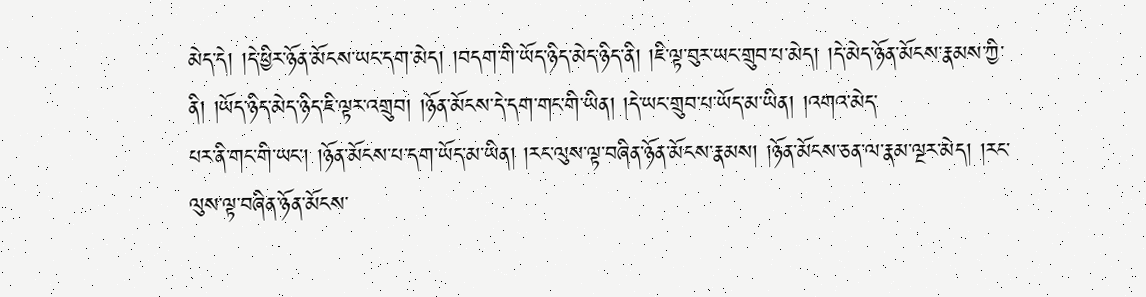མེད་དེ། །དེ་ཕྱིར་ཉོན་མོངས་ཡང་དག་མེད། །བདག་གི་ཡོད་ཉིད་མེད་ཉིད་ནི། །ཇི་ལྟ་བུར་ཡང་གྲུབ་པ་མེད། །དེ་མེད་ཉོན་མོངས་རྣམས་ཀྱི་ནི། །ཡོད་ཉིད་མེད་ཉིད་ཇི་ལྟར་འགྲུབ། །ཉོན་མོངས་དེ་དག་གང་གི་ཡིན། །དེ་ཡང་གྲུབ་པ་ཡོད་མ་ཡིན། །འགའ་མེད་
པར་ནི་གང་གི་ཡང་། །ཉོན་མོངས་པ་དག་ཡོད་མ་ཡིན། །རང་ལུས་ལྟ་བཞིན་ཉོན་མོངས་རྣམས། །ཉོན་མོངས་ཅན་ལ་རྣམ་ལྔར་མེད། །རང་ལུས་ལྟ་བཞིན་ཉོན་མོངས་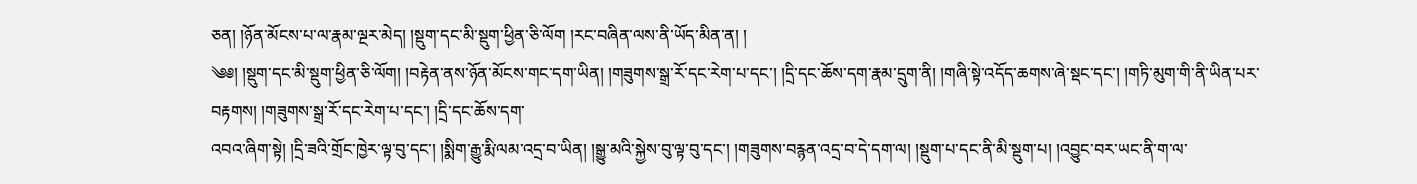ཅན། །ཉོན་མོངས་པ་ལ་རྣམ་ལྔར་མེད། །སྡུག་དང་མི་སྡུག་ཕྱིན་ཅི་ལོག །རང་བཞིན་ལས་ནི་ཡོད་མིན་ན། །
༄༅། །སྡུག་དང་མི་སྡུག་ཕྱིན་ཅི་ལོག། །བརྟེན་ནས་ཉོན་མོངས་གང་དག་ཡིན། །གཟུགས་སྒྲ་རོ་དང་རེག་པ་དང་། །དྲི་དང་ཆོས་དག་རྣམ་དྲུག་ནི། །གཞི་སྟེ་འདོད་ཆགས་ཞེ་སྡང་དང་། །གཏི་མུག་གི་ནི་ཡིན་པར་བརྟགས། །གཟུགས་སྒྲ་རོ་དང་རེག་པ་དང་། །དྲི་དང་ཆོས་དག་
འབའ་ཞིག་སྟེ། །དྲི་ཟའི་གྲོང་ཁྱེར་ལྟ་བུ་དང་། །སྨིག་རྒྱུ་རྨི་ལམ་འདྲ་བ་ཡིན། །སྒྱུ་མའི་སྐྱེས་བུ་ལྟ་བུ་དང་། །གཟུགས་བརྙན་འདྲ་བ་དེ་དག་ལ། །སྡུག་པ་དང་ནི་མི་སྡུག་པ། །འབྱུང་བར་ཡང་ནི་ག་ལ་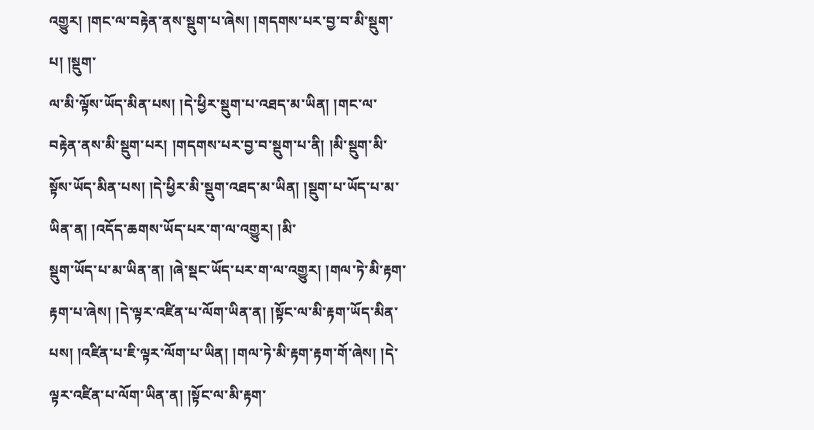འགྱུར། །གང་ལ་བརྟེན་ནས་སྡུག་པ་ཞེས། །གདགས་པར་བྱ་བ་མི་སྡུག་པ། །སྡུག་
ལ་མི་ལྟོས་ཡོད་མིན་པས། །དེ་ཕྱིར་སྡུག་པ་འཐད་མ་ཡིན། །གང་ལ་བརྟེན་ནས་མི་སྡུག་པར། །གདགས་པར་བྱ་བ་སྡུག་པ་ནི། །མི་སྡུག་མི་སྟོས་ཡོད་མིན་པས། །དེ་ཕྱིར་མི་སྡུག་འཐད་མ་ཡིན། །སྡུག་པ་ཡོད་པ་མ་ཡིན་ན། །འདོད་ཆགས་ཡོད་པར་ག་ལ་འགྱུར། །མི་
སྡུག་ཡོད་པ་མ་ཡིན་ན། །ཞེ་སྡང་ཡོད་པར་ག་ལ་འགྱུར། །གལ་ཏེ་མི་རྟག་རྟག་པ་ཞེས། །དེ་ལྟར་འཛིན་པ་ལོག་ཡིན་ན། །སྟོང་ལ་མི་རྟག་ཡོད་མིན་པས། །འཛིན་པ་ཇི་ལྟར་ལོག་པ་ཡིན། །གལ་ཏེ་མི་རྟག་རྟག་གོ་ཞེས། །དེ་ལྟར་འཛིན་པ་ལོག་ཡིན་ན། །སྟོང་ལ་མི་རྟག་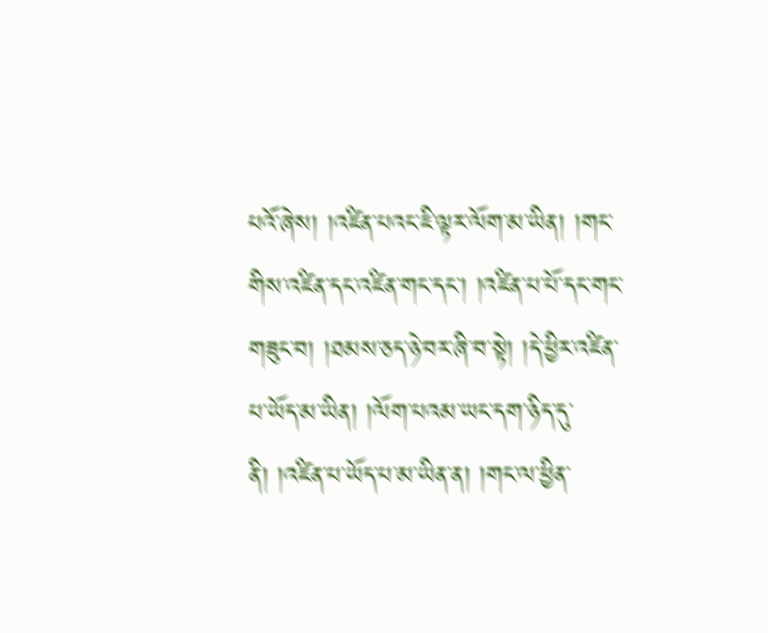པའོ་ཞེས། །འཛིན་པའང་ཇི་ལྟར་ལོག་མ་ཡིན། །གང་གིས་འཛིན་དང་འཛིན་གང་དང་། །འཛིན་པ་པོ་དང་གང་གཟུང་བ། །ཐམས་ཅད་ཉེ་བར་ཞི་བ་སྟེ། །དེ་ཕྱིར་འཛིན་པ་ཡོད་མ་ཡིན། །ལོག་པའམ་ཡང་དག་ཉིད་དུ་ནི། །འཛིན་པ་ཡོད་པ་མ་ཡིན་ན། །གང་ལ་ཕྱིན་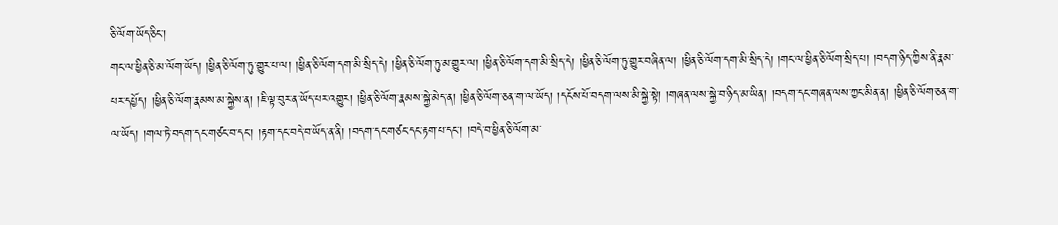ཅི་ལོག་ཡོད་ཅིང་།
གང་ལ་ཕྱིན་ཅི་མ་ལོག་ཡོད། །ཕྱིན་ཅི་ལོག་ཏུ་གྱུར་པ་ལ། །ཕྱིན་ཅི་ལོག་དག་མི་སྲིད་དེ། །ཕྱིན་ཅི་ལོག་ཏུ་མ་གྱུར་ལ། །ཕྱིན་ཅི་ལོག་དག་མི་སྲིད་དེ། །ཕྱིན་ཅི་ལོག་ཏུ་གྱུར་བཞིན་ལ། །ཕྱིན་ཅི་ལོག་དག་མི་སྲིད་དེ། །གང་ལ་ཕྱིན་ཅི་ལོག་སྲིད་པ། །བདག་ཉིད་ཀྱིས་ནི་རྣམ་
པར་དཔྱོད། །ཕྱིན་ཅི་ལོག་རྣམས་མ་སྐྱེས་ན། །ཇི་ལྟ་བུར་ན་ཡོད་པར་འགྱུར། །ཕྱིན་ཅི་ལོག་རྣམས་སྐྱེ་མེད་ན། །ཕྱིན་ཅི་ལོག་ཅན་ག་ལ་ཡོད། །དངོས་པོ་བདག་ལས་མི་སྐྱེ་སྟེ། །གཞན་ལས་སྐྱེ་བ་ཉིད་མ་ཡིན། །བདག་དང་གཞན་ལས་ཀྱང་མིན་ན། །ཕྱིན་ཅི་ལོག་ཅན་ག་
ལ་ཡོད། །གལ་ཏེ་བདག་དང་གཙང་བ་དང་། །རྟག་དང་བདེ་བ་ཡོད་ན་ནི། །བདག་དང་གཙང་དང་རྟག་པ་དང་། །བདེ་བ་ཕྱིན་ཅི་ལོག་མ་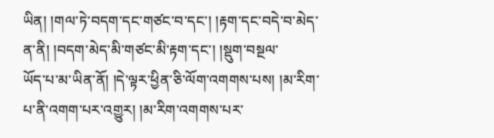ཡིན། །གལ་ཏེ་བདག་དང་གཙང་བ་དང་། །རྟག་དང་བདེ་བ་མེད་ན་ནི། །བདག་མེད་མི་གཙང་མི་རྟག་དང་། །སྡུག་བསྔལ་
ཡོད་པ་མ་ཡིན་ནོ། །དེ་ལྟར་ཕྱིན་ཅི་ལོག་འགགས་པས། །མ་རིག་པ་ནི་འགག་པར་འགྱུར། །མ་རིག་འགགས་པར་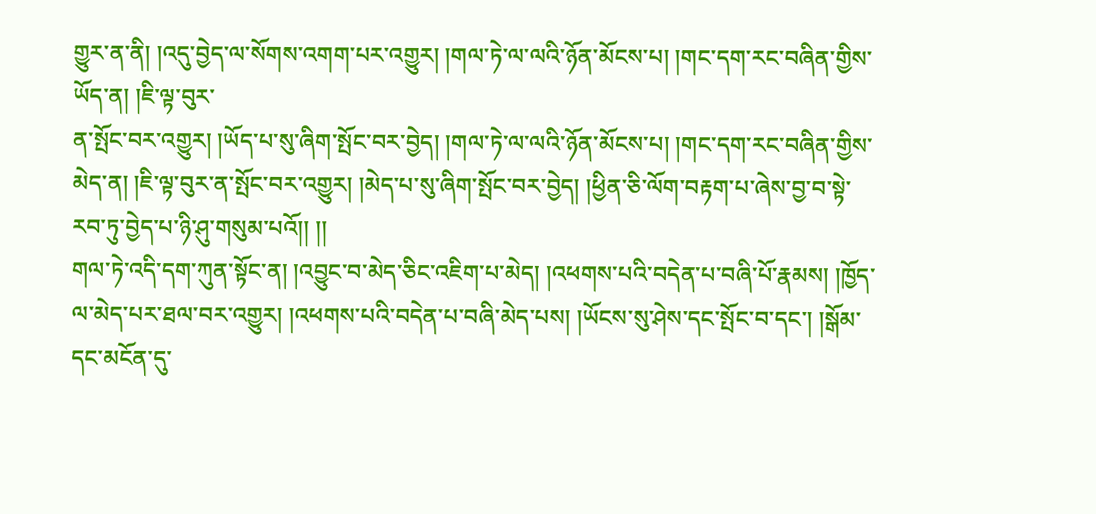གྱུར་ན་ནི། །འདུ་བྱེད་ལ་སོགས་འགག་པར་འགྱུར། །གལ་ཏེ་ལ་ལའི་ཉོན་མོངས་པ། །གང་དག་རང་བཞིན་གྱིས་ཡོད་ན། །ཇི་ལྟ་བུར་
ན་སྤོང་བར་འགྱུར། །ཡོད་པ་སུ་ཞིག་སྤོང་བར་བྱེད། །གལ་ཏེ་ལ་ལའི་ཉོན་མོངས་པ། །གང་དག་རང་བཞིན་གྱིས་མེད་ན། །ཇི་ལྟ་བུར་ན་སྤོང་བར་འགྱུར། །མེད་པ་སུ་ཞིག་སྤོང་བར་བྱེད། །ཕྱིན་ཅི་ལོག་བརྟག་པ་ཞེས་བྱ་བ་སྟེ་རབ་ཏུ་བྱེད་པ་ཉི་ཤུ་གསུམ་པའོ།། །།
གལ་ཏེ་འདི་དག་ཀུན་སྟོང་ན། །འབྱུང་བ་མེད་ཅིང་འཇིག་པ་མེད། །འཕགས་པའི་བདེན་པ་བཞི་པོ་རྣམས། །ཁྱོད་ལ་མེད་པར་ཐལ་བར་འགྱུར། །འཕགས་པའི་བདེན་པ་བཞི་མེད་པས། །ཡོངས་སུ་ཤེས་དང་སྤོང་བ་དང་། །སྒོམ་དང་མངོན་དུ་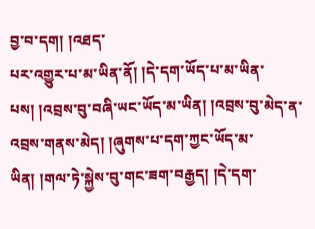བྱ་བ་དག། །འཐད་
པར་འགྱུར་པ་མ་ཡིན་ནོ། །དེ་དག་ཡོད་པ་མ་ཡིན་པས། །འབྲས་བུ་བཞི་ཡང་ཡོད་མ་ཡིན། །འབྲས་བུ་མེད་ན་འབྲས་གནས་མེད། །ཞུགས་པ་དག་ཀྱང་ཡོད་མ་ཡིན། །གལ་ཏེ་སྐྱེས་བུ་གང་ཟག་བརྒྱད། །དེ་དག་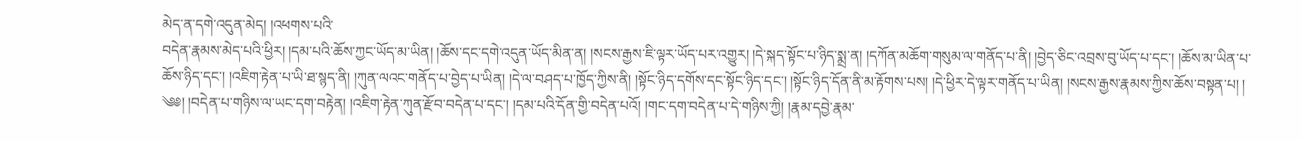མེད་ན་དགེ་འདུན་མེད། །འཕགས་པའི་
བདེན་རྣམས་མེད་པའི་ཕྱིར། །དམ་པའི་ཆོས་ཀྱང་ཡོད་མ་ཡིན། །ཆོས་དང་དགེ་འདུན་ཡོད་མིན་ན། །སངས་རྒྱས་ཇི་ལྟར་ཡོད་པར་འགྱུར། །དེ་སྐད་སྟོང་པ་ཉིད་སྨྲ་ན། །དཀོན་མཆོག་གསུམ་ལ་གནོད་པ་ནི། །བྱེད་ཅིང་འབྲས་བུ་ཡོད་པ་དང་། །ཆོས་མ་ཡིན་པ་
ཆོས་ཉིད་དང་། །འཇིག་རྟེན་པ་ཡི་ཐ་སྙད་ནི། །ཀུན་ལའང་གནོད་པ་བྱེད་པ་ཡིན། །དེ་ལ་བཤད་པ་ཁྱོད་ཀྱིས་ནི། །སྟོང་ཉིད་དགོས་དང་སྟོང་ཉིད་དང་། །སྟོང་ཉིད་དོན་ནི་མ་རྟོགས་པས། །དེ་ཕྱིར་དེ་ལྟར་གནོད་པ་ཡིན། །སངས་རྒྱས་རྣམས་ཀྱིས་ཆོས་བསྟན་པ། །
༄༅། །བདེན་པ་གཉིས་ལ་ཡང་དག་བརྟེན། །འཇིག་རྟེན་ཀུན་རྫོབ་བདེན་པ་དང་། །དམ་པའི་དོན་གྱི་བདེན་པའོ། །གང་དག་བདེན་པ་དེ་གཉིས་ཀྱི། །རྣམ་དབྱེ་རྣམ་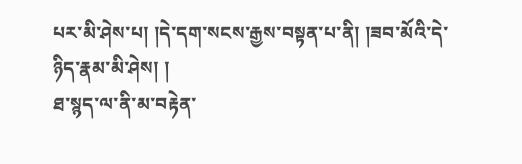པར་མི་ཤེས་པ། །དེ་དག་སངས་རྒྱས་བསྟན་པ་ནི། །ཟབ་མོའི་དེ་ཉིད་རྣམ་མི་ཤེས། །
ཐ་སྙད་ལ་ནི་མ་བརྟེན་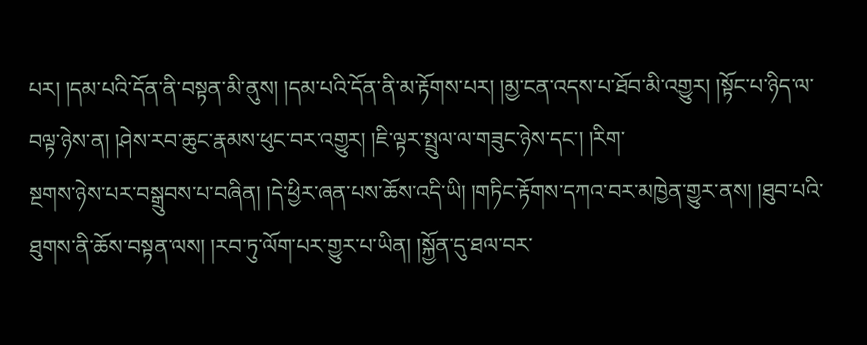པར། །དམ་པའི་དོན་ནི་བསྟན་མི་ནུས། །དམ་པའི་དོན་ནི་མ་རྟོགས་པར། །མྱ་ངན་འདས་པ་ཐོབ་མི་འགྱུར། །སྟོང་པ་ཉིད་ལ་བལྟ་ཉེས་ན། །ཤེས་རབ་ཆུང་རྣམས་ཕུང་བར་འགྱུར། །ཇི་ལྟར་སྤྲུལ་ལ་གཟུང་ཉེས་དང་། །རིག་
སྔགས་ཉེས་པར་བསྒྲུབས་པ་བཞིན། །དེ་ཕྱིར་ཞན་པས་ཆོས་འདི་ཡི། །གཏིང་རྟོགས་དཀའ་བར་མཁྱེན་གྱུར་ནས། །ཐུབ་པའི་ཐུགས་ནི་ཆོས་བསྟན་ལས། །རབ་ཏུ་ལོག་པར་གྱུར་པ་ཡིན། །སྐྱོན་དུ་ཐལ་བར་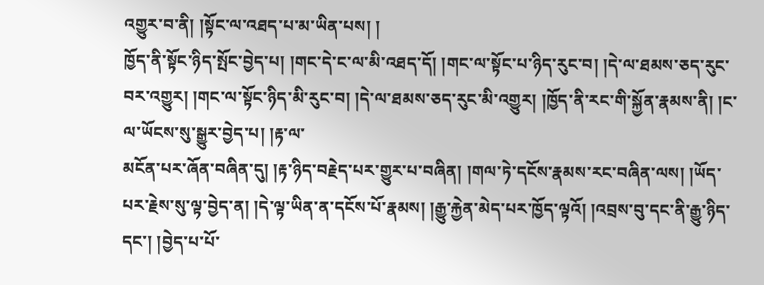འགྱུར་བ་ནི། །སྟོང་ལ་འཐད་པ་མ་ཡིན་པས། །
ཁྱོད་ནི་སྟོང་ཉིད་སྤོང་བྱེད་པ། །གང་དེ་ང་ལ་མི་འཐད་དོ། །གང་ལ་སྟོང་པ་ཉིད་རུང་བ། །དེ་ལ་ཐམས་ཅད་རུང་བར་འགྱུར། །གང་ལ་སྟོང་ཉིད་མི་རུང་བ། །དེ་ལ་ཐམས་ཅད་རུང་མི་འགྱུར། །ཁྱོད་ནི་རང་གི་སྐྱོན་རྣམས་ནི། །ང་ལ་ཡོངས་སུ་སྒྱུར་བྱེད་པ། །རྟ་ལ་
མངོན་པར་ཞོན་བཞིན་དུ། །རྟ་ཉིད་བརྗེད་པར་གྱུར་པ་བཞིན། །གལ་ཏེ་དངོས་རྣམས་རང་བཞིན་ལས། །ཡོད་པར་རྗེས་སུ་ལྟ་བྱེད་ན། །དེ་ལྟ་ཡིན་ན་དངོས་པོ་རྣམས། །རྒྱུ་རྐྱེན་མེད་པར་ཁྱོད་ལྟའོ། །འབྲས་བུ་དང་ནི་རྒྱུ་ཉིད་དང་། །བྱེད་པ་པོ་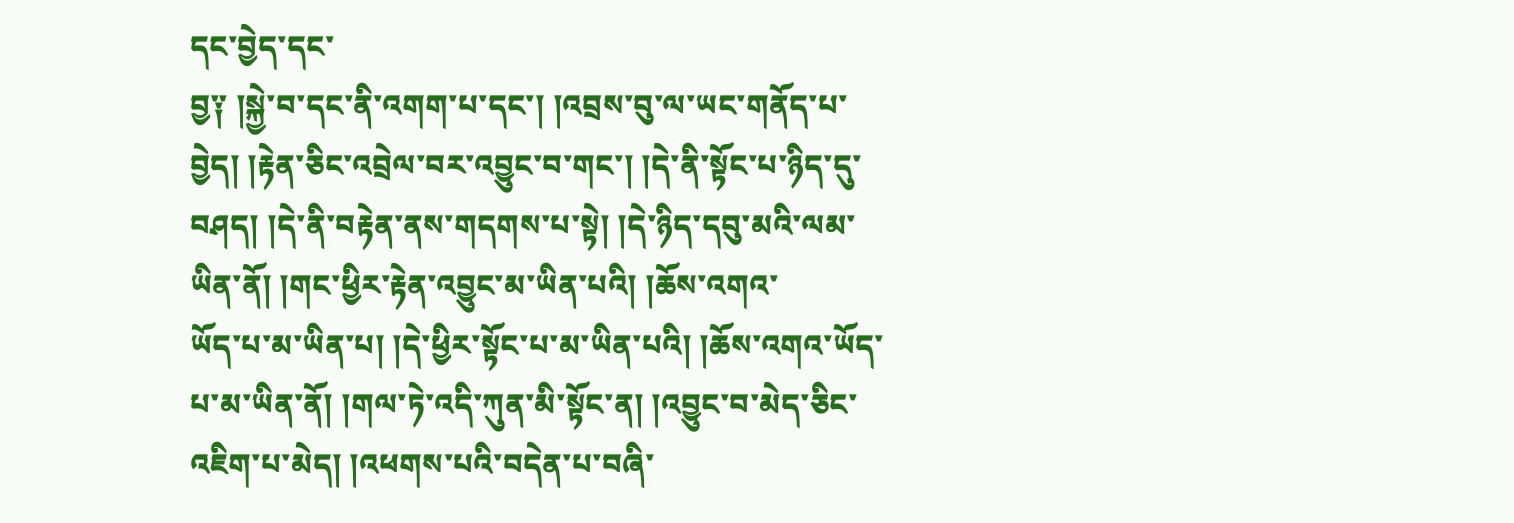དང་བྱེད་དང་
བྱ༑ །སྐྱེ་བ་དང་ནི་འགག་པ་དང་། །འབྲས་བུ་ལ་ཡང་གནོད་པ་བྱེད། །རྟེན་ཅིང་འབྲེལ་བར་འབྱུང་བ་གང་། །དེ་ནི་སྟོང་པ་ཉིད་དུ་བཤད། །དེ་ནི་བརྟེན་ནས་གདགས་པ་སྟེ། །དེ་ཉིད་དབུ་མའི་ལམ་ཡིན་ནོ། །གང་ཕྱིར་རྟེན་འབྱུང་མ་ཡིན་པའི། །ཆོས་འགའ་
ཡོད་པ་མ་ཡིན་པ། །དེ་ཕྱིར་སྟོང་པ་མ་ཡིན་པའི། །ཆོས་འགའ་ཡོད་པ་མ་ཡིན་ནོ། །གལ་ཏེ་འདི་ཀུན་མི་སྟོང་ན། །འབྱུང་བ་མེད་ཅིང་འཇིག་པ་མེད། །འཕགས་པའི་བདེན་པ་བཞི་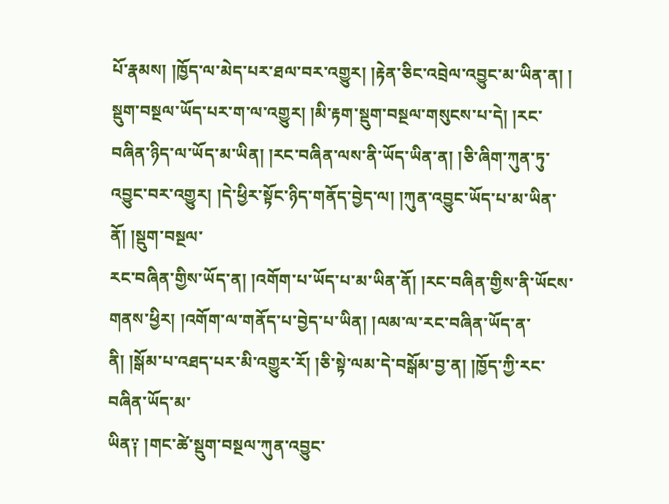པོ་རྣམས། །ཁྱོད་ལ་མེད་པར་ཐལ་བར་འགྱུར། །རྟེན་ཅིང་འབྲེལ་འབྱུང་མ་ཡིན་ན། །
སྡུག་བསྔལ་ཡོད་པར་ག་ལ་འགྱུར། །མི་རྟག་སྡུག་བསྔལ་གསུངས་པ་དེ། །རང་བཞིན་ཉིད་ལ་ཡོད་མ་ཡིན། །རང་བཞིན་ལས་ནི་ཡོད་ཡིན་ན། །ཅི་ཞིག་ཀུན་ཏུ་འབྱུང་བར་འགྱུར། །དེ་ཕྱིར་སྟོང་ཉིད་གནོད་བྱེད་ལ། །ཀུན་འབྱུང་ཡོད་པ་མ་ཡིན་ནོ། །སྡུག་བསྔལ་
རང་བཞིན་གྱིས་ཡོད་ན། །འགོག་པ་ཡོད་པ་མ་ཡིན་ནོ། །རང་བཞིན་གྱིས་ནི་ཡོངས་གནས་ཕྱིར། །འགོག་ལ་གནོད་པ་བྱེད་པ་ཡིན། །ལམ་ལ་རང་བཞིན་ཡོད་ན་ནི། །སྒོམ་པ་འཐད་པར་མི་འགྱུར་རོ། །ཅི་སྟེ་ལམ་དེ་བསྒོམ་བྱ་ན། །ཁྱོད་ཀྱི་རང་བཞིན་ཡོད་མ་
ཡིན༑ །གང་ཚེ་སྡུག་བསྔལ་ཀུན་འབྱུང་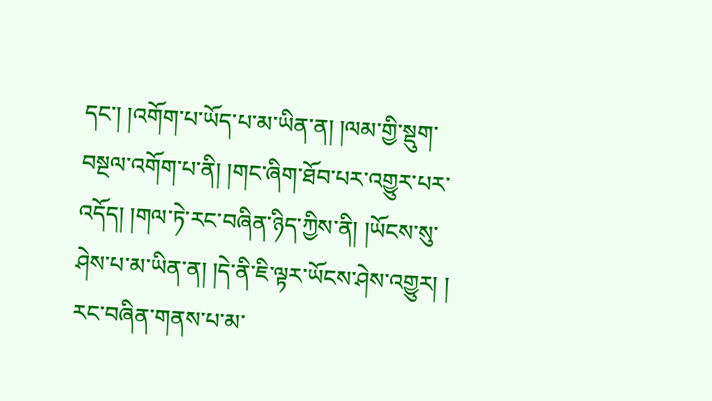དང་། །འགོག་པ་ཡོད་པ་མ་ཡིན་ན། །ལམ་གྱི་སྡུག་བསྔལ་འགོག་པ་ནི། །གང་ཞིག་ཐོབ་པར་འགྱུར་པར་འདོད། །གལ་ཏེ་རང་བཞིན་ཉིད་ཀྱིས་ནི། །ཡོངས་སུ་ཤེས་པ་མ་ཡིན་ན། །དེ་ནི་ཇི་ལྟར་ཡོངས་ཤེས་འགྱུར། །
རང་བཞིན་གནས་པ་མ་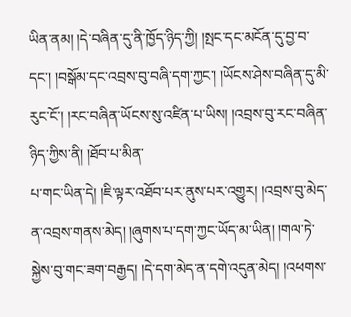ཡིན་ནམ། །དེ་བཞིན་དུ་ནི་ཁྱོད་ཉིད་ཀྱི། །སྤང་དང་མངོན་དུ་བྱ་བ་དང་། །བསྒོམ་དང་འབྲས་བུ་བཞི་དག་ཀྱང་། །ཡོངས་ཤེས་བཞིན་དུ་མི་རུང་ངོ་། །རང་བཞིན་ཡོངས་སུ་འཛིན་པ་ཡིས། །འབྲས་བུ་རང་བཞིན་ཉིད་ཀྱིས་ནི། །ཐོབ་པ་མིན་
པ་གང་ཡིན་དེ། །ཇི་ལྟར་འཐོབ་པར་ནུས་པར་འགྱུར། །འབྲས་བུ་མེད་ན་འབྲས་གནས་མེད། །ཞུགས་པ་དག་ཀྱང་ཡོད་མ་ཡིན། །གལ་ཏེ་སྐྱེས་བུ་གང་ཟག་བརྒྱད། །དེ་དག་མེད་ན་དགེ་འདུན་མེད། །འཕགས་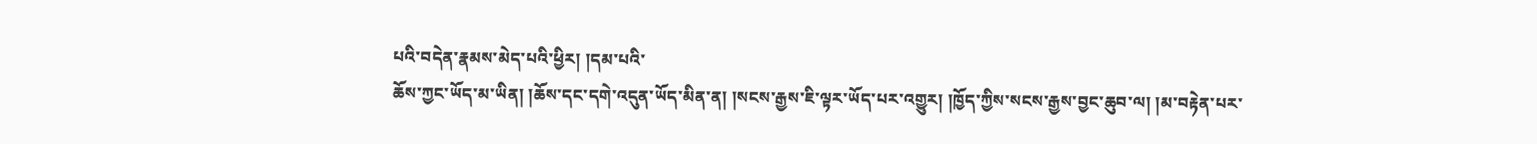པའི་བདེན་རྣམས་མེད་པའི་ཕྱིར། །དམ་པའི་
ཆོས་ཀྱང་ཡོད་མ་ཡིན། །ཆོས་དང་དགེ་འདུན་ཡོད་མིན་ན། །སངས་རྒྱས་ཇི་ལྟར་ཡོད་པར་འགྱུར། །ཁྱོད་ཀྱིས་སངས་རྒྱས་བྱང་ཆུབ་ལ། །མ་བརྟེན་པར་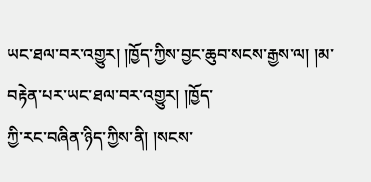ཡང་ཐལ་བར་འགྱུར། །ཁྱོད་ཀྱིས་བྱང་ཆུབ་སངས་རྒྱས་ལ། །མ་བརྟེན་པར་ཡང་ཐལ་བར་འགྱུར། །ཁྱོད་
ཀྱི་རང་བཞིན་ཉིད་ཀྱིས་ནི། །སངས་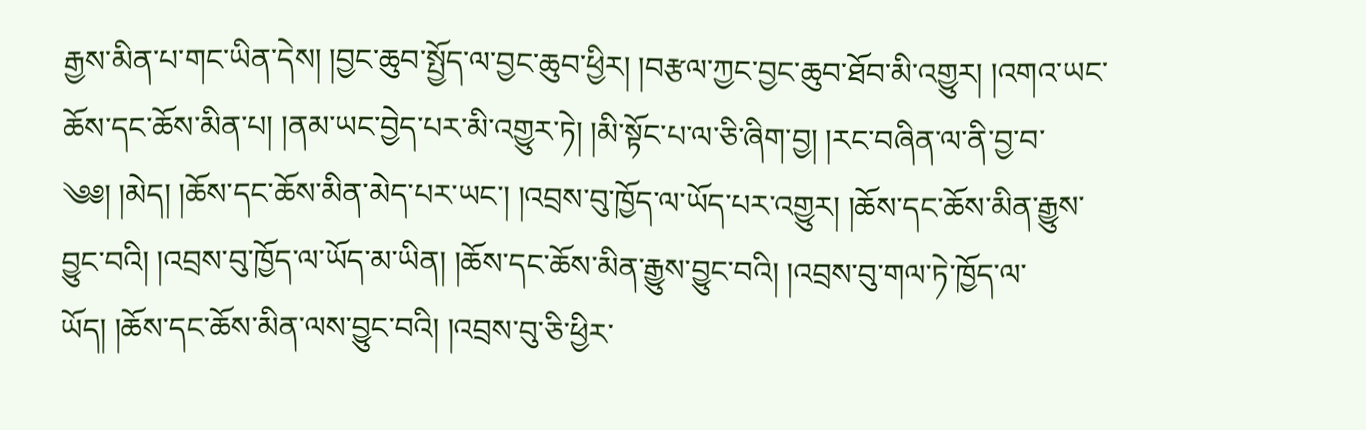རྒྱས་མིན་པ་གང་ཡིན་དེས། །བྱང་ཆུབ་སྤྱོད་ལ་བྱང་ཆུབ་ཕྱིར། །བརྩལ་ཀྱང་བྱང་ཆུབ་ཐོབ་མི་འགྱུར། །འགའ་ཡང་ཆོས་དང་ཆོས་མིན་པ། །ནམ་ཡང་བྱེད་པར་མི་འགྱུར་ཏེ། །མི་སྟོང་པ་ལ་ཅི་ཞིག་བྱ། །རང་བཞིན་ལ་ནི་བྱ་བ་
༄༅། །མེད། །ཆོས་དང་ཆོས་མིན་མེད་པར་ཡང་། །འབྲས་བུ་ཁྱོད་ལ་ཡོད་པར་འགྱུར། །ཆོས་དང་ཆོས་མིན་རྒྱུས་བྱུང་བའི། །འབྲས་བུ་ཁྱོད་ལ་ཡོད་མ་ཡིན། །ཆོས་དང་ཆོས་མིན་རྒྱུས་བྱུང་བའི། །འབྲས་བུ་གལ་ཏེ་ཁྱོད་ལ་
ཡོད། །ཆོས་དང་ཆོས་མིན་ལས་བྱུང་བའི། །འབྲས་བུ་ཅི་ཕྱིར་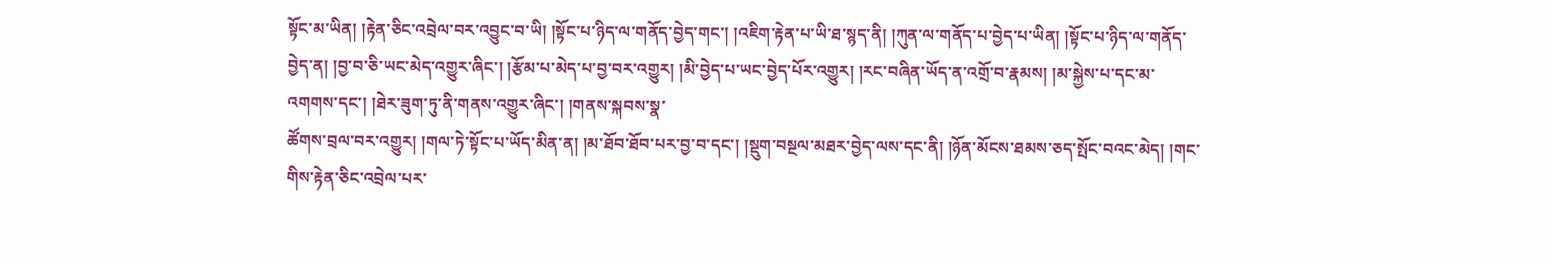སྟོང་མ་ཡིན། །རྟེན་ཅིང་འབྲེལ་བར་འབྱུང་བ་ཡི། །སྟོང་པ་ཉིད་ལ་གནོད་བྱེད་གང་། །འཇིག་རྟེན་པ་ཡི་ཐ་སྙད་ནི། །ཀུན་ལ་གནོད་པ་བྱེད་པ་ཡིན། །སྟོང་པ་ཉིད་ལ་གནོད་
བྱེད་ན། །བྱ་བ་ཅི་ཡང་མེད་འགྱུར་ཞིང་། །རྩོམ་པ་མེད་པ་བྱ་བར་འགྱུར། །མི་བྱེད་པ་ཡང་བྱེད་པོར་འགྱུར། །རང་བཞིན་ཡོད་ན་འགྲོ་བ་རྣམས། །མ་སྐྱེས་པ་དང་མ་འགགས་དང་། །ཐེར་ཟུག་ཏུ་ནི་གནས་འགྱུར་ཞིང་། །གནས་སྐབས་སྣ་
ཚོགས་བྲལ་བར་འགྱུར། །གལ་ཏེ་སྟོང་པ་ཡོད་མིན་ན། །མ་ཐོབ་ཐོབ་པར་བྱ་བ་དང་། །སྡུག་བསྔལ་མཐར་བྱེད་ལས་དང་ནི། །ཉོན་མོངས་ཐམས་ཅད་སྤོང་བའང་མེད། །གང་གིས་རྟེན་ཅིང་འབྲེལ་པར་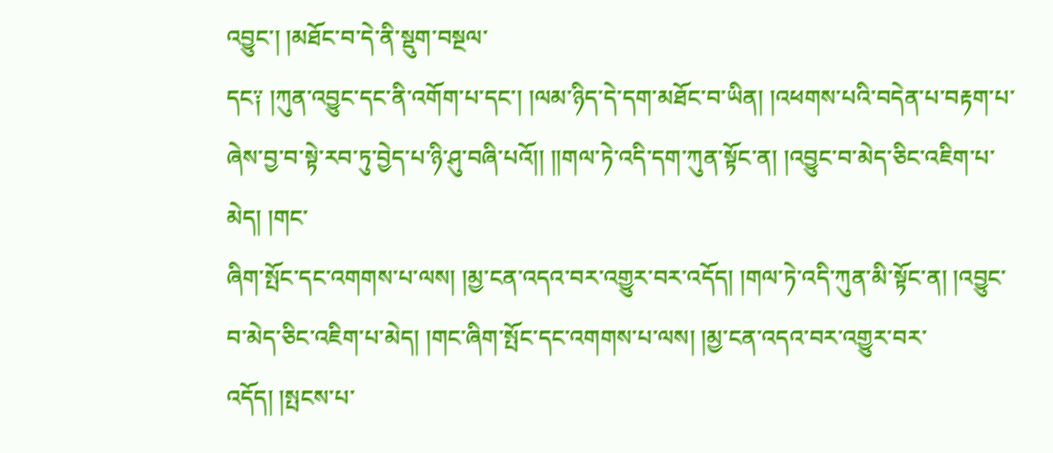འབྱུང་། །མཐོང་བ་དེ་ནི་སྡུག་བསྔལ་
དང༑ །ཀུན་འབྱུང་དང་ནི་འགོག་པ་དང་། །ལམ་ཉིད་དེ་དག་མཐོང་བ་ཡིན། །འཕགས་པའི་བདེན་པ་བརྟག་པ་ཞེས་བྱ་བ་སྟེ་རབ་ཏུ་བྱེད་པ་ཉི་ཤུ་བཞི་པའོ།། །།གལ་ཏེ་འདི་དག་ཀུན་སྟོང་ན། །འབྱུང་བ་མེད་ཅིང་འཇིག་པ་མེད། །གང་
ཞིག་སྤོང་དང་འགགས་པ་ལས། །མྱ་ངན་འདའ་བར་འགྱུར་བར་འདོད། །གལ་ཏེ་འདི་ཀུན་མི་སྟོང་ན། །འབྱུང་བ་མེད་ཅིང་འཇིག་པ་མེད། །གང་ཞིག་སྤོང་དང་འགགས་པ་ལས། །མྱ་ངན་འདའ་བར་འགྱུར་བར་འདོད། །སྤངས་པ་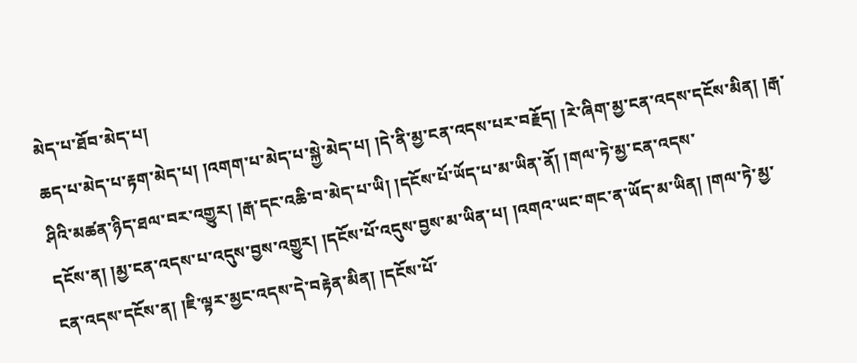མེད་པ་ཐོབ་མེད་པ།
ཆད་པ་མེད་པ་རྟག་མེད་པ། །འགག་པ་མེད་པ་སྐྱེ་མེད་པ། །དེ་ནི་མྱ་ངན་འདས་པར་བརྗོད། །རེ་ཞིག་མྱ་ངན་འདས་དངོས་མིན། །རྒ་ཤིའི་མཚན་ཉིད་ཐལ་བར་འགྱུར། །རྒ་དང་འཆི་བ་མེད་པ་ཡི། །དངོས་པོ་ཡོད་པ་མ་ཡིན་ནོ། །གལ་ཏེ་མྱ་ངན་འདས་
དངོས་ན། །མྱ་ངན་འདས་པ་འདུས་བྱས་འགྱུར། །དངོས་པོ་འདུས་བྱས་མ་ཡིན་པ། །འགའ་ཡང་གང་ན་ཡོད་མ་ཡིན། །གལ་ཏེ་མྱ་ངན་འདས་དངོས་ན། །ཇི་ལྟར་མྱང་འདས་དེ་བརྟེན་མིན། །དངོས་པོ་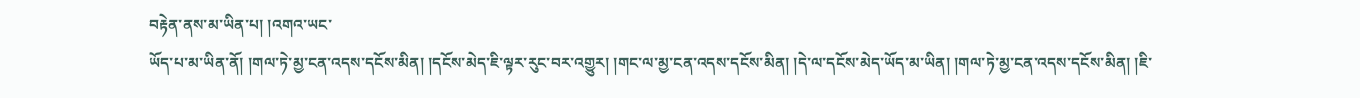བརྟེན་ནས་མ་ཡིན་པ། །འགའ་ཡང་
ཡོད་པ་མ་ཡིན་ནོ། །གལ་ཏེ་མྱ་ངན་འདས་དངོས་མིན། །དངོས་མེད་ཇི་ལྟར་རུང་བར་འགྱུར། །གང་ལ་མྱ་ངན་འདས་དངོས་མིན། །དེ་ལ་དངོས་མེད་ཡོད་མ་ཡིན། །གལ་ཏེ་མྱ་ངན་འདས་དངོས་མིན། །ཇི་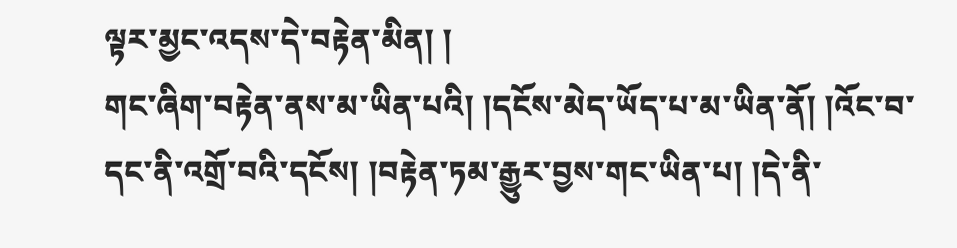ལྟར་མྱང་འདས་དེ་བརྟེན་མིན། །
གང་ཞིག་བརྟེན་ནས་མ་ཡིན་པའི། །དངོས་མེད་ཡོད་པ་མ་ཡིན་ནོ། །འོང་བ་དང་ནི་འགྲོ་བའི་དངོས། །བརྟེན་ཏམ་རྒྱུར་བྱས་གང་ཡིན་པ། །དེ་ནི་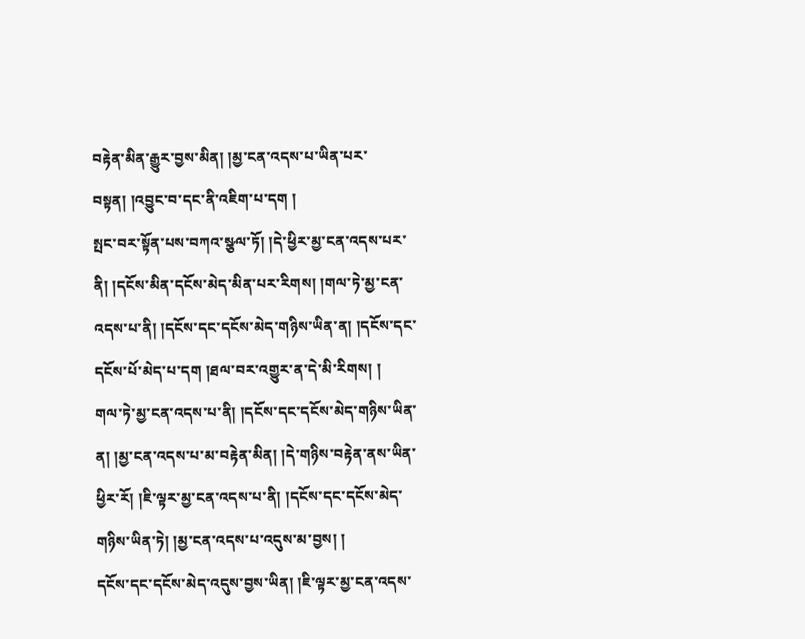བརྟེན་མིན་རྒྱུར་བྱས་མིན། །མྱ་ངན་འདས་པ་ཡིན་པར་བསྟན། །འབྱུང་བ་དང་ནི་འཇིག་པ་དག །
སྤང་བར་སྟོན་པས་བཀའ་སྩལ་ཏོ། །དེ་ཕྱིར་མྱ་ངན་འདས་པར་ནི། །དངོས་མིན་དངོས་མེད་མིན་པར་རིགས། །གལ་ཏེ་མྱ་ངན་འདས་པ་ནི། །དངོས་དང་དངོས་མེད་གཉིས་ཡིན་ན། །དངོས་དང་དངོས་པོ་མེད་པ་དག །ཐལ་བར་འགྱུར་ན་དེ་མི་རིགས། །
གལ་ཏེ་མྱ་ངན་འདས་པ་ནི། །དངོས་དང་དངོས་མེད་གཉིས་ཡིན་ན། །མྱ་ངན་འདས་པ་མ་བརྟེན་མིན། །དེ་གཉིས་བརྟེན་ནས་ཡིན་ཕྱིར་རོ། །ཇི་ལྟར་མྱ་ངན་འདས་པ་ནི། །དངོས་དང་དངོས་མེད་གཉིས་ཡིན་ཏེ། །མྱ་ངན་འདས་པ་འདུས་མ་བྱས། །
དངོས་དང་དངོས་མེད་འདུས་བྱས་ཡིན། །ཇི་ལྟར་མྱ་ངན་འདས་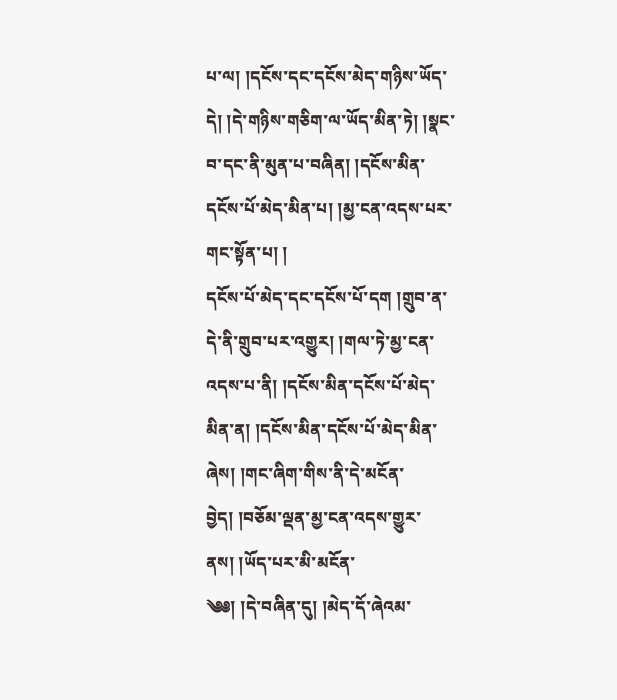པ་ལ། །དངོས་དང་དངོས་མེད་གཉིས་ཡོད་དེ། །དེ་གཉིས་གཅིག་ལ་ཡོད་མིན་ཏེ། །སྣང་བ་དང་ནི་མུན་པ་བཞིན། །དངོས་མིན་དངོས་པོ་མེད་མིན་པ། །མྱ་ངན་འདས་པར་གང་སྟོན་པ། །
དངོས་པོ་མེད་དང་དངོས་པོ་དག །གྲུབ་ན་དེ་ནི་གྲུབ་པར་འགྱུར། །གལ་ཏེ་མྱ་ངན་འདས་པ་ནི། །དངོས་མིན་དངོས་པོ་མེད་མིན་ན། །དངོས་མིན་དངོས་པོ་མེད་མིན་ཞེས། །གང་ཞིག་གིས་ནི་དེ་མངོན་བྱེད། །བཅོམ་ལྡན་མྱ་ངན་འདས་གྱུར་ནས། །ཡོད་པར་མི་མངོན་
༄༅། །དེ་བཞིན་དུ། །མེད་དོ་ཞེའམ་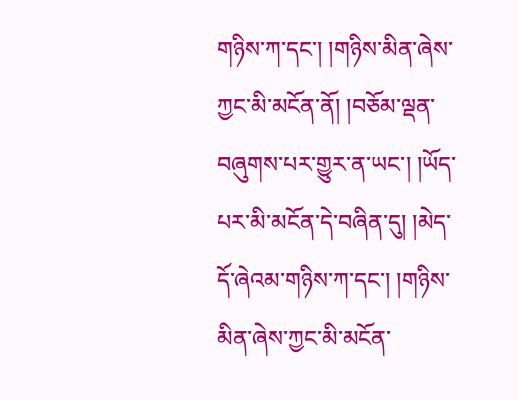གཉིས་ཀ་དང་། །གཉིས་མིན་ཞེས་ཀྱང་མི་མངོན་ནོ། །བཅོམ་ལྡན་བཞུགས་པར་གྱུར་ན་ཡང་། །ཡོད་པར་མི་མངོན་དེ་བཞིན་དུ། །མེད་དོ་ཞེའམ་གཉིས་ཀ་དང་། །གཉིས་མིན་ཞེས་ཀྱང་མི་མངོན་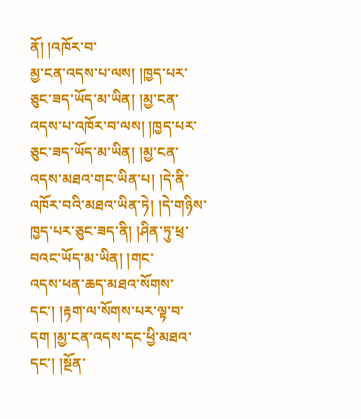ནོ། །འཁོར་བ་
མྱ་ངན་འདས་པ་ལས། །ཁྱད་པར་ཅུང་ཟད་ཡོད་མ་ཡིན། །མྱ་ངན་འདས་པ་འཁོར་བ་ལས། །ཁྱད་པར་ཅུང་ཟད་ཡོད་མ་ཡིན། །མྱ་ངན་འདས་མཐའ་གང་ཡིན་པ། །དེ་ནི་འཁོར་བའི་མཐའ་ཡིན་ཏེ། །དེ་གཉིས་ཁྱད་པར་ཅུང་ཟད་ནི། །ཤིན་ཏུ་ཕྲ་བའང་ཡོད་མ་ཡིན། །གང་
འདས་ཕན་ཆད་མཐའ་སོགས་དང་། །རྟག་ལ་སོགས་པར་ལྟ་བ་དག །མྱ་ངན་འདས་དང་ཕྱི་མཐའ་དང་། །སྔོན་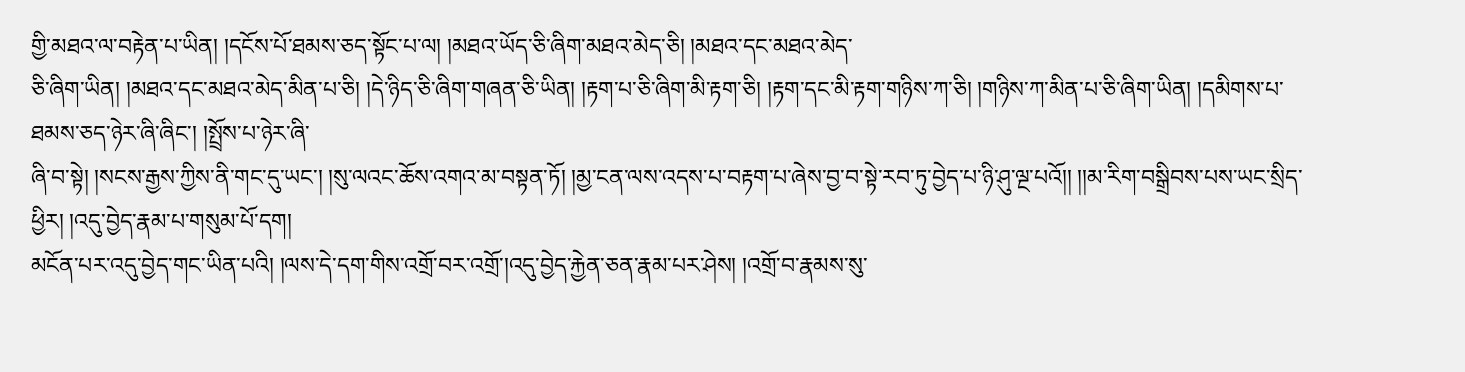གྱི་མཐའ་ལ་བརྟེན་པ་ཡིན། །དངོས་པོ་ཐམས་ཅད་སྟོང་པ་ལ། །མཐའ་ཡོད་ཅི་ཞིག་མཐའ་མེད་ཅི། །མཐའ་དང་མཐའ་མེད་
ཅི་ཞིག་ཡིན། །མཐའ་དང་མཐའ་མེད་མིན་པ་ཅི། །དེ་ཉིད་ཅི་ཞིག་གཞན་ཅི་ཡིན། །རྟག་པ་ཅི་ཞིག་མི་རྟག་ཅི། །རྟག་དང་མི་རྟག་གཉིས་ཀ་ཅི། །གཉིས་ཀ་མིན་པ་ཅི་ཞིག་ཡིན། །དམིགས་པ་ཐམས་ཅད་ཉེར་ཞི་ཞིང་། །སྤྲོས་པ་ཉེར་ཞི་
ཞི་བ་སྟེ། །སངས་རྒྱས་ཀྱིས་ནི་གང་དུ་ཡང་། །སུ་ལའང་ཆོས་འགའ་མ་བསྟན་ཏོ། །མྱ་ངན་ལས་འདས་པ་བརྟག་པ་ཞེས་བྱ་བ་སྟེ་རབ་ཏུ་བྱེད་པ་ཉི་ཤུ་ལྔ་པའོ།། །།མ་རིག་བསྒྲིབས་པས་ཡང་སྲིད་ཕྱིར། །འདུ་བྱེད་རྣམ་པ་གསུམ་པོ་དག།
མངོན་པར་འདུ་བྱེད་གང་ཡིན་པའི། །ལས་དེ་དག་གིས་འགྲོ་བར་འགྲོ་།འདུ་བྱེད་རྐྱེན་ཅན་རྣམ་པར་ཤེས། །འགྲོ་བ་རྣམས་སུ་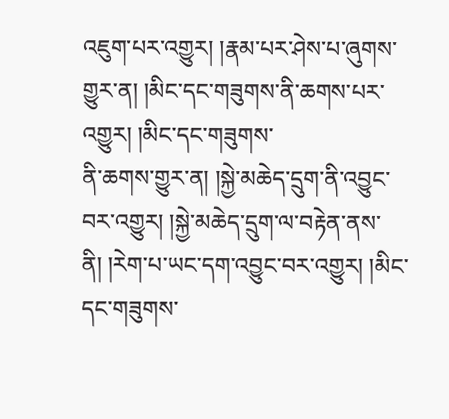འཇུག་པར་འགྱུར། །རྣམ་པར་ཤེས་པ་ཞུགས་གྱུར་ན། །མིང་དང་གཟུགས་ནི་ཆགས་པར་འགྱུར། །མིང་དང་གཟུགས་
ནི་ཆགས་གྱུར་ན། །སྐྱེ་མཆེད་དྲུག་ནི་འབྱུང་བར་འགྱུར། །སྐྱེ་མཆེད་དྲུག་ལ་བརྟེན་ནས་ནི། །རེག་པ་ཡང་དག་འབྱུང་བར་འགྱུར། །མིང་དང་གཟུགས་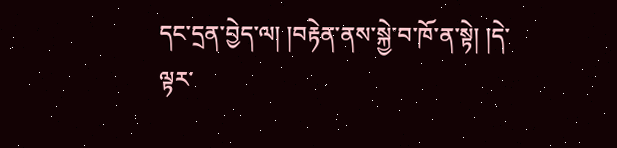དང་དྲན་བྱེད་ལ། །བརྟེན་ནས་སྐྱེ་བ་ཁོ་ན་སྟེ། །དེ་ལྟར་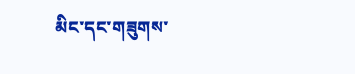མིང་དང་གཟུགས་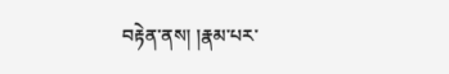བརྟེན་ནས། །རྣམ་པར་